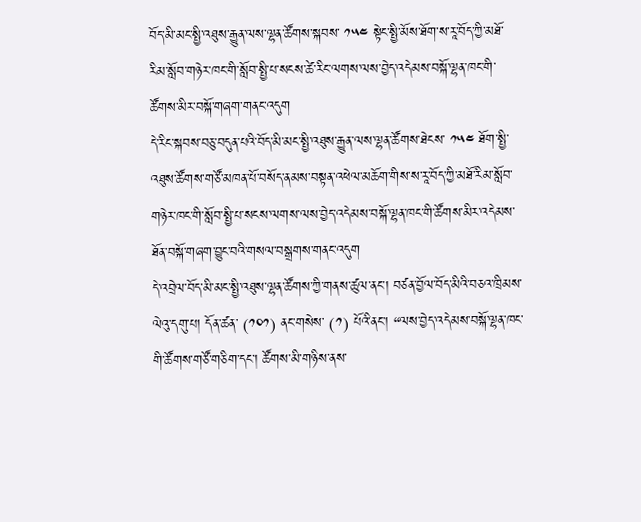བོད་མི་མང་སྤྱི་འཐུས་རྒྱུན་ལས་ལྷན་ཚོགས་སྐབས་ ༡༥༤ སྟེང་སྤྱི་མོས་ཐོག་ས་རཱ་བོད་ཀྱི་མཐོ་རིམ་སློབ་གཉེར་ཁང་གི་སློབ་སྤྱི་པ་སངས་ཚེ་རིང་ལགས་ལས་བྱེད་འདེམས་བསྐོ་ལྷན་ཁང་གི་ཚོགས་མིར་བསྐོ་གཞག་གནང་འདུག
དེ་རིང་སྐབས་བཅུ་བདུན་པའི་བོད་མི་མང་སྤྱི་འཐུས་རྒྱུན་ལས་ལྷན་ཚོགས་ཐེངས་ ༡༥༤ ཐོག་སྤྱི་འཐུས་ཚོགས་གཙོ་མཁན་པོ་བསོད་ནམས་བསྟན་འཕེལ་མཆོག་གིས་ས་རཱ་བོད་ཀྱི་མཐོ་རིམ་སློབ་གཉེར་ཁང་གི་སློབ་སྤྱི་པ་སངས་ལགས་ལས་བྱེད་འདེམས་བསྐོ་ལྷན་ཁང་གི་ཚོགས་མིར་འདེམས་ཐོན་བསྐོ་གཞག་བྱུང་བའི་གསལ་བསྒྲགས་གནང་འདུག
དེ་འབྲེལ་བོད་མི་མང་སྤྱི་འཐུས་ལྷན་ཚོགས་ཀྱི་གནས་ཚུལ་ནང་། བཙན་བྱོལ་བོད་མིའི་བཅའ་ཁྲིམས་ལེའུ་དགུ་པ། དོན་ཚན་ (༡༠༡) ནང་གསེས་ (༡) པོའི་ནང་། “ལས་བྱེད་འདེམས་བསྐོ་ལྷན་ཁང་གི་ཚོགས་གཙོ་གཅིག་དང་། ཚོགས་མི་གཉིས་ནས་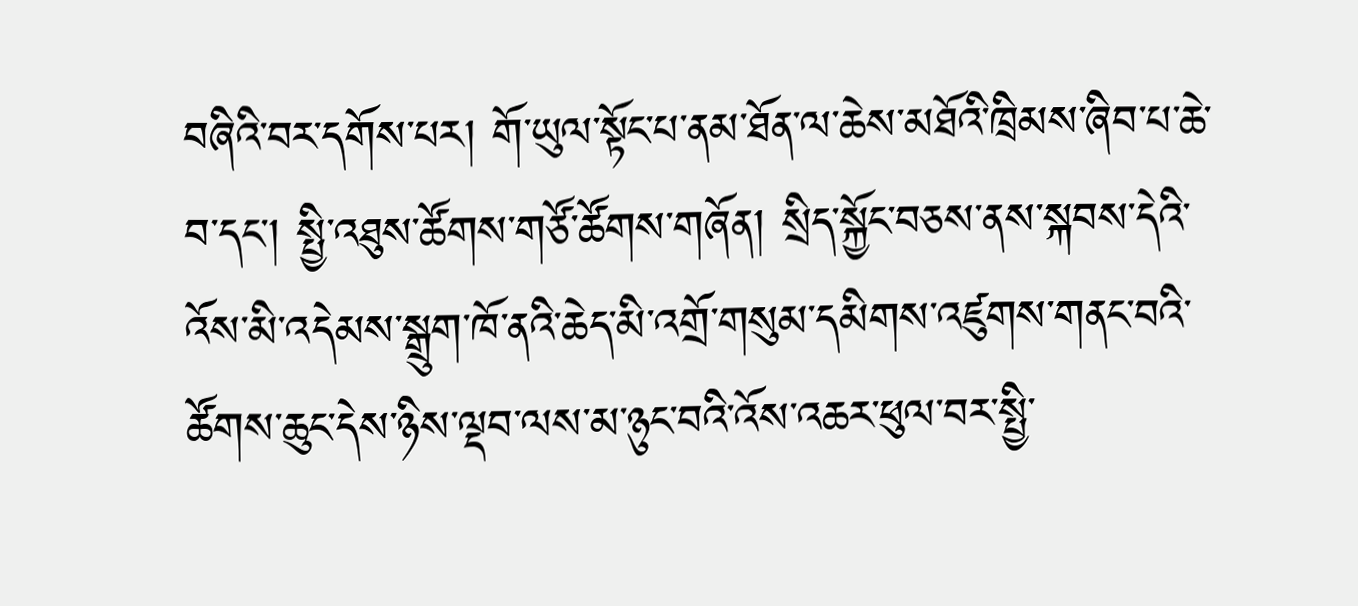བཞིའི་བར་དགོས་པར། གོ་ཡུལ་སྟོང་པ་ནམ་ཐོན་ལ་ཆེས་མཐོའི་ཁྲིམས་ཞིབ་པ་ཆེ་བ་དང་། སྤྱི་འཐུས་ཚོགས་གཙོ་ཚོགས་གཞོན། སྲིད་སྐྱོང་བཅས་ནས་སྐབས་དེའི་འོས་མི་འདེམས་སྒྲུག་ཁོ་ནའི་ཆེད་མི་འགྲོ་གསུམ་དམིགས་འཛུགས་གནང་བའི་ཚོགས་ཆུང་དེས་ཉིས་ལྡབ་ལས་མ་ཉུང་བའི་འོས་འཆར་ཕུལ་བར་སྤྱི་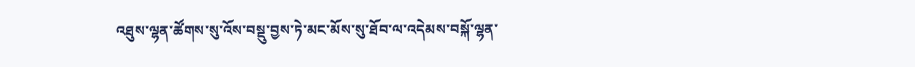འཐུས་ལྷན་ཚོགས་སུ་འོས་བསྡུ་བྱས་ཏེ་མང་མོས་སུ་ཐོབ་ལ་འདེམས་བསྐོ་ལྷན་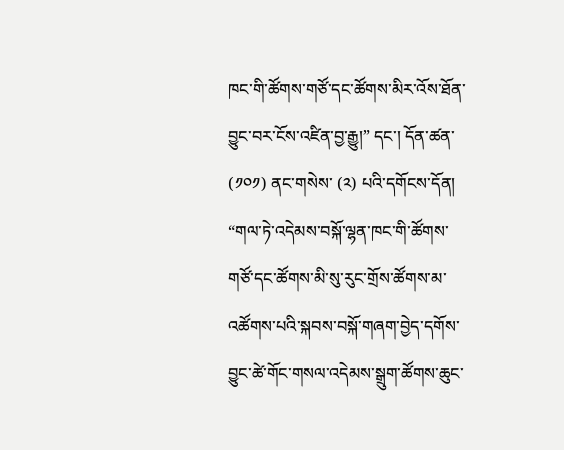ཁང་གི་ཚོགས་གཙོ་དང་ཚོགས་མིར་འོས་ཐོན་བྱུང་བར་ངོས་འཛིན་བྱ་རྒྱུ།” དང་། དོན་ཚན་ (༡༠༡) ནང་གསེས་ (༢) པའི་དགོངས་དོན། “གལ་ཏེ་འདེམས་བསྐོ་ལྷན་ཁང་གི་ཚོགས་གཙོ་དང་ཚོགས་མི་སུ་རུང་གྲོས་ཚོགས་མ་འཚོགས་པའི་སྐབས་བསྐོ་གཞག་བྱེད་དགོས་བྱུང་ཚེ་གོང་གསལ་འདེམས་སྒྲུག་ཚོགས་ཆུང་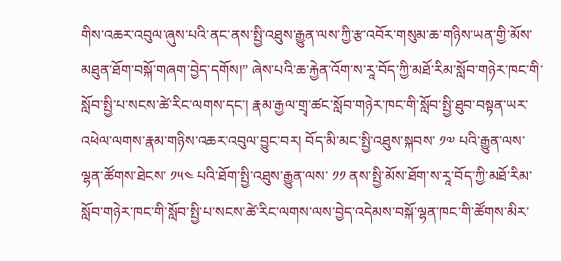གིས་འཆར་འབུལ་ཞུས་པའི་ནང་ནས་སྤྱི་འཐུས་རྒྱུན་ལས་ཀྱི་རྩ་འབོར་གསུམ་ཆ་གཉིས་ཡན་གྱི་མོས་མཐུན་ཐོག་བསྐོ་གཞག་བྱེད་དགོས།” ཞེས་པའི་ཆ་རྐྱེན་འོག་ས་རཱ་བོད་ཀྱི་མཐོ་རིམ་སློབ་གཉེར་ཁང་གི་སློབ་སྤྱི་པ་སངས་ཚེ་རིང་ལགས་དང་། རྣམ་རྒྱལ་གྲྭ་ཚང་སློབ་གཉེར་ཁང་གི་སློབ་སྤྱི་ཐུབ་བསྟན་ཡར་འཕེལ་ལགས་རྣམ་གཉིས་འཆར་འབུལ་བྱུང་བར། བོད་མི་མང་སྤྱི་འཐུས་སྐབས་ ༡༧ པའི་རྒྱུན་ལས་ལྷན་ཚོགས་ཐེངས་ ༡༥༤ པའི་ཐོག་སྤྱི་འཐུས་རྒྱུན་ལས་ ༡༡ ནས་སྤྱི་མོས་ཐོག་ས་རཱ་བོད་ཀྱི་མཐོ་རིམ་སློབ་གཉེར་ཁང་གི་སློབ་སྤྱི་པ་སངས་ཚེ་རིང་ལགས་ལས་བྱེད་འདེམས་བསྐོ་ལྷན་ཁང་གི་ཚོགས་མིར་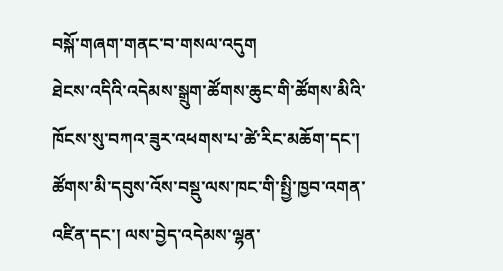བསྐོ་གཞག་གནང་བ་གསལ་འདུག
ཐེངས་འདིའི་འདེམས་སྒྲུག་ཚོགས་ཆུང་གི་ཚོགས་མིའི་ཁོངས་སུ་བཀའ་ཟུར་འཕགས་པ་ཚེ་རིང་མཆོག་དང་། ཚོགས་མི་དབུས་འོས་བསྡུ་ལས་ཁང་གི་སྤྱི་ཁྱབ་འགན་འཛིན་དང་། ལས་བྱེད་འདེམས་ལྷན་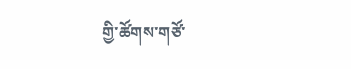གྱི་ཚོགས་གཙོ་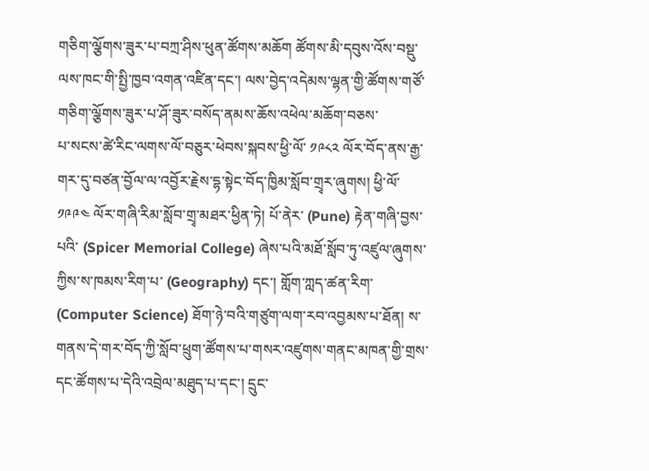གཅིག་ལྕོགས་ཟུར་པ་བཀྲ་ཤིས་ཕུན་ཚོགས་མཆོག ཚོགས་མི་དབུས་འོས་བསྡུ་ལས་ཁང་གི་སྤྱི་ཁྱབ་འགན་འཛིན་དང་། ལས་བྱེད་འདེམས་ལྷན་གྱི་ཚོགས་གཙོ་གཅིག་ལྕོགས་ཟུར་པ་ཤོ་ཟུར་བསོད་ནམས་ཆོས་འཕེལ་མཆོག་བཅས་
པ་སངས་ཚེ་རིང་ལགས་ལོ་བཅུར་ཕེབས་སྐབས་ཕྱི་ལོ་ ༡༩༨༢ ལོར་བོད་ནས་རྒྱ་གར་དུ་བཙན་བྱོལ་ལ་འབྱོར་རྗེས་དྷ་སྟེང་བོད་ཁྱིམ་སློབ་གྲྭར་ཞུགས། ཕྱི་ལོ་ ༡༩༩༤ ལོར་གཞི་རིམ་སློབ་གྲྭ་མཐར་ཕྱིན་ཏེ། པོ་ནེར་ (Pune) རྟེན་གཞི་བྱས་པའི་ (Spicer Memorial College) ཞེས་པའི་མཐོ་སློབ་ཏུ་འཛུལ་ཞུགས་ཀྱིས་ས་ཁམས་རིག་པ་ (Geography) དང་། གློག་ཀླད་ཚན་རིག་ (Computer Science) ཐོག་ཉེ་བའི་གཙུག་ལག་རབ་འབྱམས་པ་ཐོན། ས་གནས་དེ་གར་བོད་ཀྱི་སློབ་ཕྲུག་ཚོགས་པ་གསར་འཛུགས་གནང་མཁན་གྱི་གྲས་དང་ཚོགས་པ་དེའི་འབྲེལ་མཐུད་པ་དང་། དྲུང་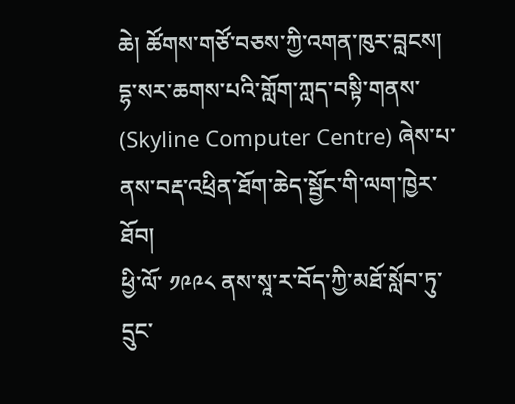ཆེ། ཚོགས་གཙོ་བཅས་ཀྱི་འགན་ཁུར་བླངས། དྷ་སར་ཆགས་པའི་གློག་ཀླད་བསྟི་གནས་ (Skyline Computer Centre) ཞེས་པ་ནས་བརྡ་འཕྲིན་ཐོག་ཆེད་སྦྱོང་གི་ལག་ཁྱེར་ཐོབ།
ཕྱི་ལོ་ ༡༩༩༨ ནས་སཱ་ར་བོད་ཀྱི་མཐོ་སློབ་ཏུ་དྲུང་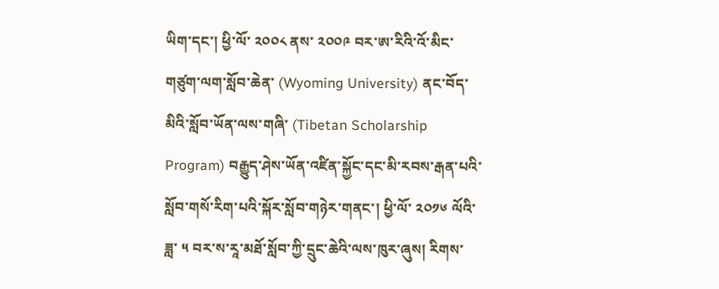ཡིག་དང་། ཕྱི་ལོ་ ༢༠༠༨ ནས་ ༢༠༠༩ བར་ཨ་རིའི་འོ་མིང་གཙུག་ལག་སློབ་ཆེན་ (Wyoming University) ནང་བོད་མིའི་སློབ་ཡོན་ལས་གཞི་ (Tibetan Scholarship Program) བརྒྱུད་ཤེས་ཡོན་འཛིན་སྐྱོང་དང་མི་རབས་རྒན་པའི་སློབ་གསོ་རིག་པའི་སྐོར་སློབ་གཉེར་གནང་། ཕྱི་ལོ་ ༢༠༡༦ ལོའི་ཟླ་ ༥ བར་ས་རཱ་མཐོ་སློབ་ཀྱི་དྲུང་ཆེའི་ལས་ཁུར་ཞུས། རིགས་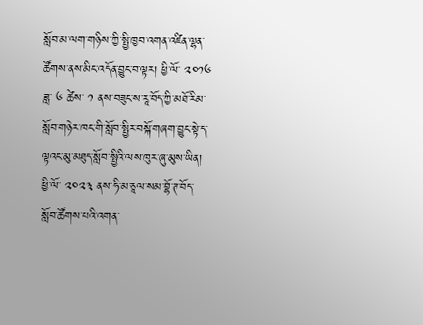སློབ་མ་ལག་གཉིས་ཀྱི་སྤྱི་ཁྱབ་འགན་འཛིན་ལྷན་ཚོགས་ནས་མིང་འདོན་བྱུང་བ་ལྟར། ཕྱི་ལོ་ ༢༠༡༦ ཟླ་ ༦ ཚེས་ ༡ ནས་བཟུང་ས་རཱ་བོད་ཀྱི་མཐོ་རིམ་སློབ་གཉེར་ཁང་གི་སློབ་སྤྱིར་བསྐོ་གཞག་བྱུང་སྟེ་ད་ལྟའང་མུ་མཐུད་སློབ་སྤྱིའི་ལས་ཁུར་ཞུ་མུས་ཡིན། ཕྱི་ལོ་ ༢༠༢༣ ནས་ཧི་མ་ཅཱལ་སམ་བྷོ་ཊ་བོད་སློབ་ཚོགས་པའི་འགན་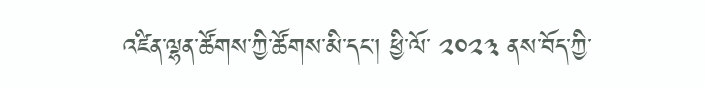འཛིན་ལྷན་ཚོགས་ཀྱི་ཚོགས་མི་དང་། ཕྱི་ལོ་ ༢༠༢༣ ནས་བོད་ཀྱི་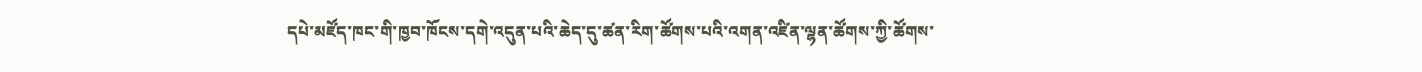དཔེ་མཛོད་ཁང་གི་ཁྱབ་ཁོངས་དགེ་འདུན་པའི་ཆེད་དུ་ཚན་རིག་ཚོགས་པའི་འགན་འཛིན་ལྷན་ཚོགས་ཀྱི་ཚོགས་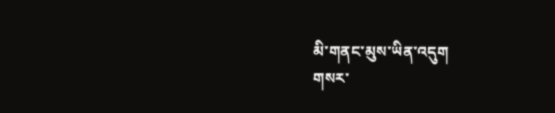མི་གནང་མུས་ཡིན་འདུག
གསར་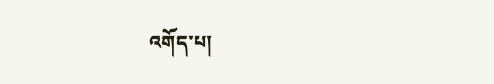འགོད་པ།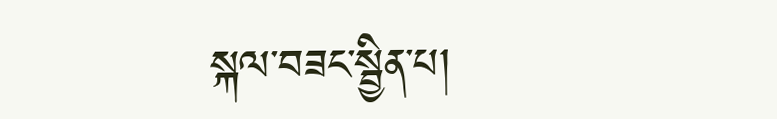སྐལ་བཟང་སྦྱིན་པ།